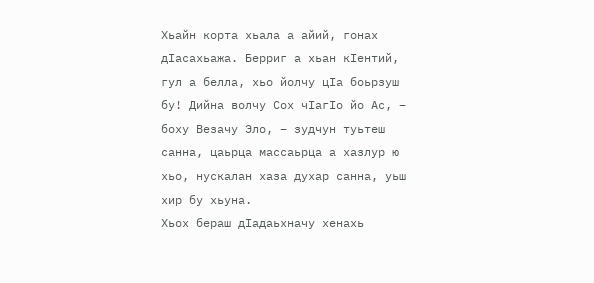Хьайн корта хьала а айий, гонах дІасахьажа. Берриг а хьан кІентий, гул а белла, хьо йолчу цІа боьрзуш бу! Дийна волчу Сох чІагІо йо Ас, – боху Везачу Эло, – зудчун туьтеш санна, цаьрца массаьрца а хазлур ю хьо, нускалан хаза духар санна, уьш хир бу хьуна.
Хьох бераш дІадаьхначу хенахь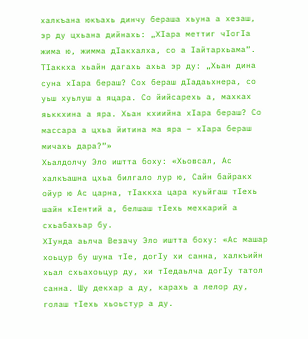халкъана юкъахь динчу бераша хьуна а хезаш, эр ду цхьана дийнахь: „ХІара меттиг чІогІа жима ю, жимма дІакхалха, со а Іайтархьама“.
ТІаккха хьайн дагахь ахьа эр ду: „Хьан дина суна хІара бераш? Сох бераш дІадаьхнера, со уьш хуьлуш а яцара. Со йийсарехь а, махках яьккхина а яра. Хьан кхиийна хІара бераш? Со массара а цхьа йитина ма яра – хІара бераш мичахь дара?“»
Хьалдолчу Эло иштта боху: «Хьовсал, Ас халкъашна цхьа билгало лур ю, Сайн байракх ойур ю Ас царна, тІаккха цара куьйгаш тІехь шайн кІентий а, белшаш тІехь мехкарий а схьабахьар бу.
ХІунда аьлча Везачу Эло иштта боху: «Ас машар хоьцур бу шуна тІе, догІу хи санна, халкъийн хьал схьахоьцур ду, хи тІедаьлча догІу татол санна. Шу декхар а ду, карахь а лелор ду, голаш тІехь хьоьстур а ду.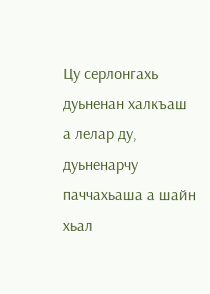Цу серлонгахь дуьненан халкъаш а лелар ду, дуьненарчу паччахьаша а шайн хьал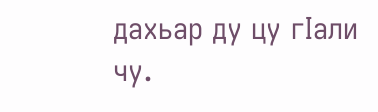дахьар ду цу гІали чу.